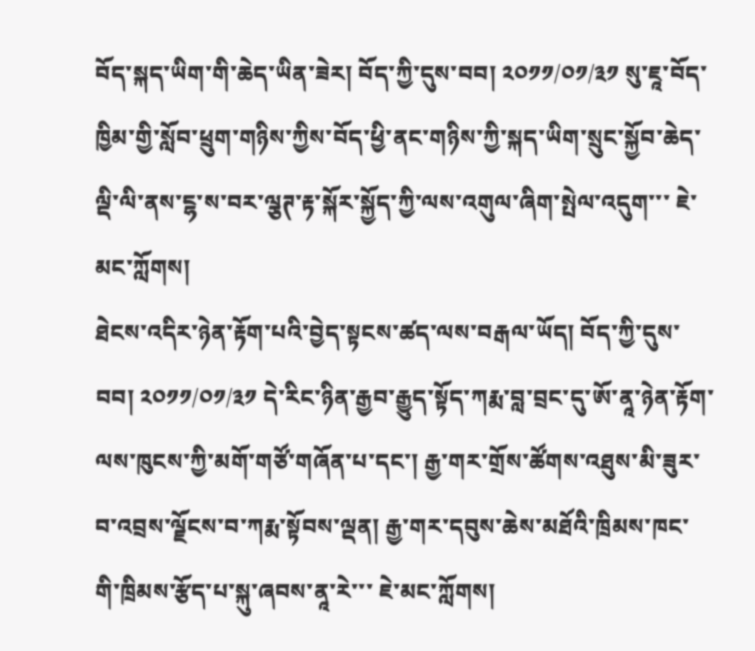བོད་སྐད་ཡིག་གི་ཆེད་ཡིན་ཟེར། བོད་ཀྱི་དུས་བབ། ༢༠༡༡/༠༡/༣༡ སུ་ཇཱ་བོད་ཁྱིམ་གྱི་སློབ་ཕྲུག་གཉིས་ཀྱིས་བོད་ཕྱི་ནང་གཉིས་ཀྱི་སྐད་ཡིག་སྲུང་སྐྱོབ་ཆེད་ལྡི་ལི་ནས་ངྷ་ས་བར་ལྕཊ་རྟ་སྐོར་སྐྱོད་ཀྱི་ལས་འགུལ་ཞིག་སྤེལ་འདུག་་་ ཇེ་མང་ཀློགས།
ཐེངས་འདིར་ཉེན་རྟོག་པའི་བྱེད་སྟངས་ཚད་ལས་བརྒལ་ཡོད། བོད་ཀྱི་དུས་བབ། ༢༠༡༡/༠༡/༣༡ དེ་རིང་ཉིན་རྒྱབ་རྒྱུད་སྟོད་ཀརྨ་བླ་བྲང་དུ་ཨོ་ནཱ་ཉེན་རྟོག་ལས་ཁུངས་ཀྱི་མགོ་གཙོ་གཞོན་པ་དང་། རྒྱ་གར་གྲོས་ཚོགས་འཐུས་མི་ཟུར་བ་འབྲས་ལྗོངས་བ་ཀརྨ་སྟོབས་ལྡན། རྒྱ་གར་དབུས་ཆེས་མཐོའི་ཁྲིམས་ཁང་གི་ཁྲིམས་རྩོད་པ་སྐུ་ཞབས་ནཱ་རེ་་་ ཇེ་མང་ཀློགས།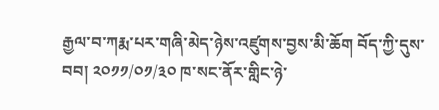རྒྱལ་བ་ཀརྨ་པར་གཞི་མེད་ཉེས་འཛུགས་བྱས་མི་ཆོག བོད་ཀྱི་དུས་བབ། ༢༠༡༡/༠༡/༣༠ ཁ་སང་ནོར་གླིང་ཉེ་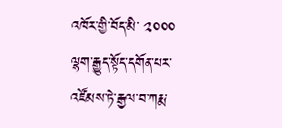འཁོར་གྱི་བོད་མི་ ༢༠༠༠ ལྷག་རྒྱུད་སྟོད་དགོན་པར་འཛོམས་ཏེ་རྒྱལ་བ་ཀརྨ་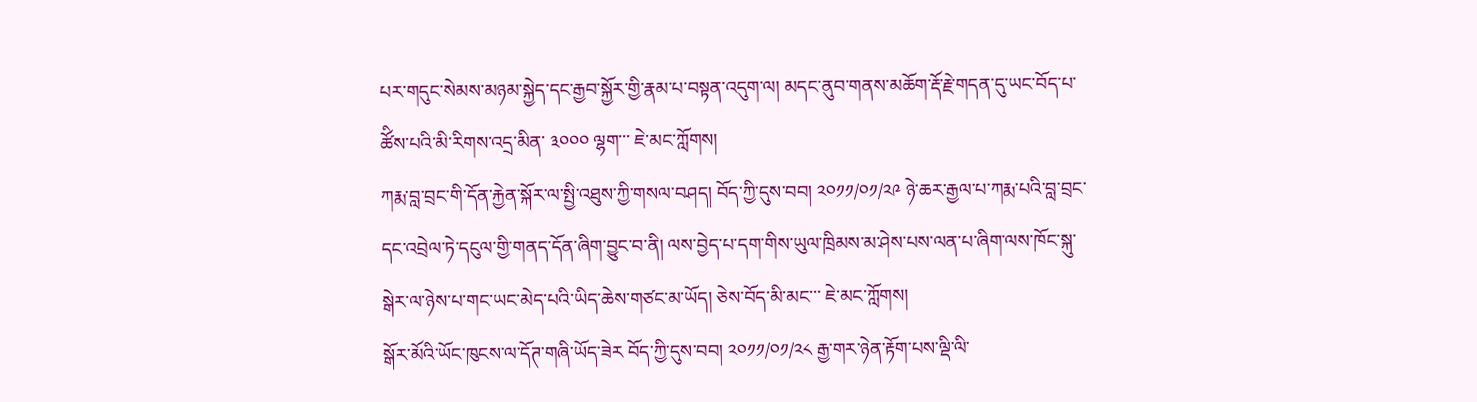པར་གདུང་སེམས་མཉམ་སྐྱེད་དང་རྒྱབ་སྐྱོར་གྱི་རྣམ་པ་བསྟན་འདུག་ལ། མདང་ནུབ་གནས་མཆོག་རྡོ་རྗེ་གདན་དུ་ཡང་བོད་པ་ཚོིས་པའི་མི་རིགས་འདྲ་མིན་ ༣༠༠༠ ལྷག་་་ ཇེ་མང་ཀློགས།
ཀརྨ་བླ་བྲང་གི་དོན་རྐྱེན་སྐོར་ལ་སྤྱི་འཐུས་ཀྱི་གསལ་བཤད། བོད་ཀྱི་དུས་བབ། ༢༠༡༡/༠༡/༢༩ ཉེ་ཆར་རྒྱལ་པ་ཀརྨ་པའི་བླ་བྲང་དང་འབྲེལ་ཏེ་དངུལ་གྱི་གནད་དོན་ཞིག་བྱུང་བ་ནི། ལས་བྱེད་པ་དག་གིས་ཡུལ་ཁྲིམས་མ་ཤེས་པས་ལན་པ་ཞིག་ལས་ཁོང་སྐུ་སྒེར་ལ་ཉེས་པ་གང་ཡང་མེད་པའི་ཡིད་ཆེས་གཙང་མ་ཡོད། ཅེས་བོད་མི་མང་་་ ཇེ་མང་ཀློགས།
སྒོར་མོའི་ཡོང་ཁུངས་ལ་དོཊ་གཞི་ཡོད་ཟེར བོད་ཀྱི་དུས་བབ། ༢༠༡༡/༠༡/༢༨ རྒྱ་གར་ཉེན་རྟོག་པས་ལྡི་ལི་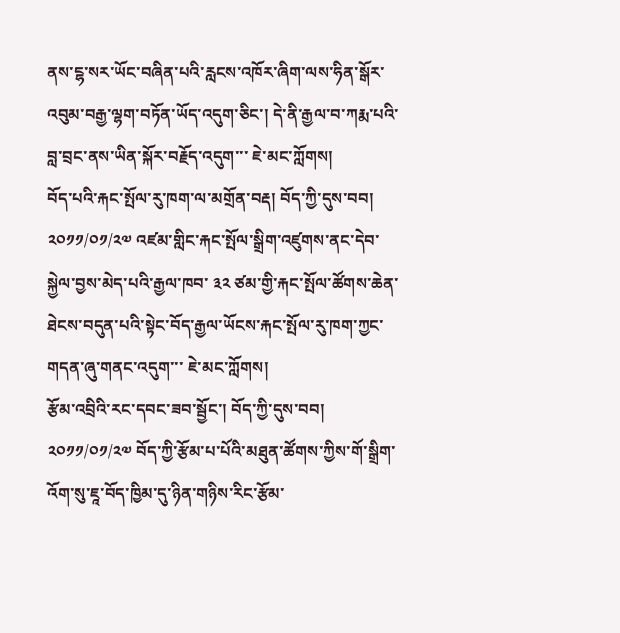ནས་ངྷ་སར་ཡོང་བཞིན་པའི་རླངས་འཁོར་ཞིག་ལས་ཧིན་སྒོར་འབུམ་བརྒྱ་ལྷག་བཏོན་ཡོད་འདུག་ཅིང་། དེ་ནི་རྒྱལ་བ་ཀརྨ་པའི་བླ་བྲང་ནས་ཡིན་སྐོར་བརྗོད་འདུག་་་ ཇེ་མང་ཀློགས།
བོད་པའི་རྐང་སྤོལ་རུ་ཁག་ལ་མགྲོན་བརྡ། བོད་ཀྱི་དུས་བབ། ༢༠༡༡/༠༡/༢༧ འཛམ་གླིང་རྐང་སྤོལ་སྒྲིག་འཛུགས་ནང་དེབ་སྐྱེལ་བྱས་མེད་པའི་རྒྱལ་ཁབ་ ༣༢ ཙམ་གྱི་རྐང་སྤོལ་ཚོགས་ཆེན་ཐེངས་བདུན་པའི་སྟེང་བོད་རྒྱལ་ཡོངས་རྐང་སྤོལ་རུ་ཁག་ཀྱང་གདན་ཞུ་གནང་འདུག་་་ ཇེ་མང་ཀློགས།
རྩོམ་འབྲིའི་རང་དབང་ཟབ་སྦྱོང་། བོད་ཀྱི་དུས་བབ། ༢༠༡༡/༠༡/༢༧ བོད་ཀྱི་རྩོམ་པ་པོའི་མཐུན་ཚོགས་ཀྱིས་གོ་སྒྲིག་འོག་སུ་ཇཱ་བོད་ཁྱིམ་དུ་ཉིན་གཉིས་རིང་རྩོམ་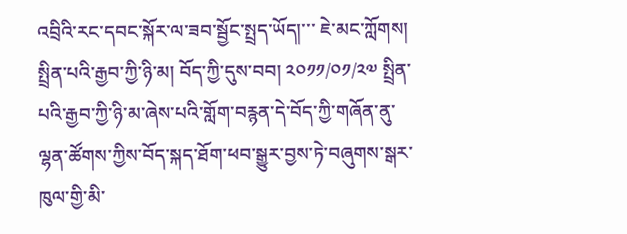འབྲིའི་རང་དབང་སྐོར་ལ་ཟབ་སྦྱོང་སྤྲད་ཡོད།་་་ ཇེ་མང་ཀློགས།
སྤྲིན་པའི་རྒྱབ་ཀྱི་ཉི་མ། བོད་ཀྱི་དུས་བབ། ༢༠༡༡/༠༡/༢༧ སྤྲིན་པའི་རྒྱབ་ཀྱི་ཉི་མ་ཞེས་པའི་གློག་བརྙན་དེ་བོད་ཀྱི་གཞོན་ནུ་ལྷན་ཚོགས་ཀྱིས་བོད་སྐད་ཐོག་ཕབ་སྒྱུར་བྱས་ཏེ་བཞུགས་སྒར་ཁུལ་གྱི་མི་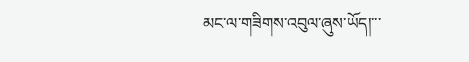མང་ལ་གཟིགས་འབུལ་ཞུས་ཡོད།་་་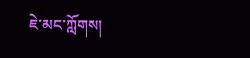ཇེ་མང་ཀློགས།